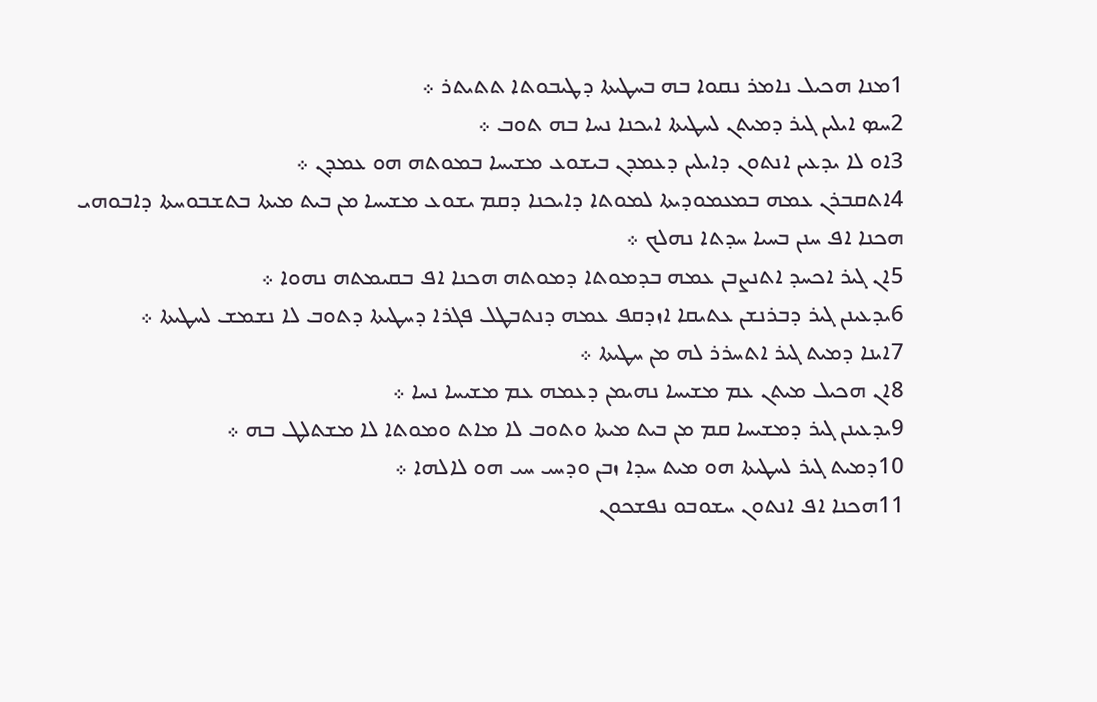1ܡܢܐ ܗܟܝܠ ܢܐܡܪ ܢܩܘܐ ܒܗ ܒܚܛܝܬܐ ܕܛܝܒܘܬܐ ܬܬܝܬܪ ܀
2ܚܤ ܐܝܠܝܢ ܓܝܪ ܕܡܝܬܢ ܠܚܛܝܬܐ ܐܝܟܢܐ ܢܚܐ ܒܗ ܬܘܒ ܀
3ܐܘ ܠܐ ܝܕܥܝܢ ܐܢܬܘܢ ܕܐܝܠܝܢ ܕܥܡܕܢ ܒܝܫܘܥ ܡܫܝܚܐ ܒܡܘܬܗ ܗܘ ܥܡܕܢ ܀
4ܐܬܩܒܪܢ ܥܡܗ ܒܡܥܡܘܕܝܬܐ ܠܡܘܬܐ ܕܐܝܟܢܐ ܕܩܡ ܝܫܘܥ ܡܫܝܚܐ ܡܢ ܒܝܬ ܡܝܬܐ ܒܬܫܒܘܚܬܐ ܕܐܒܘܗܝ ܗܟܢܐ ܐܦ ܚܢܢ ܒܚܝܐ ܚܕܬܐ ܢܗܠܟ ܀
5ܐܢ ܓܝܪ ܐܟܚܕ ܐܬܢܨܒܢ ܥܡܗ ܒܕܡܘܬܐ ܕܡܘܬܗ ܗܟܢܐ ܐܦ ܒܩܝܡܬܗ ܢܗܘܐ ܀
6ܝܕܥܝܢܢ ܓܝܪ ܕܒܪܢܫܢ ܥܬܝܩܐ ܐܙܕܩܦ ܥܡܗ ܕܢܬܒܛܠ ܦܓܪܐ ܕܚܛܝܬܐ ܕܬܘܒ ܠܐ ܢܫܡܫ ܠܚܛܝܬܐ ܀
7ܐܝܢܐ ܕܡܝܬ ܓܝܪ ܐܬܚܪܪ ܠܗ ܡܢ ܚܛܝܬܐ ܀
8ܐܢ ܗܟܝܠ ܡܝܬܢ ܥܡ ܡܫܝܚܐ ܢܗܝܡܢ ܕܥܡܗ ܥܡ ܡܫܝܚܐ ܢܚܐ ܀
9ܝܕܥܝܢܢ ܓܝܪ ܕܡܫܝܚܐ ܩܡ ܡܢ ܒܝܬ ܡܝܬܐ ܘܬܘܒ ܠܐ ܡܐܬ ܘܡܘܬܐ ܠܐ ܡܫܬܠܛ ܒܗ ܀
10ܕܡܝܬ ܓܝܪ ܠܚܛܝܬܐ ܗܘ ܡܝܬ ܚܕܐ ܙܒܢ ܘܕܚܝ ܚܝ ܗܘ ܠܐܠܗܐ ܀
11ܗܟܢܐ ܐܦ ܐܢܬܘܢ ܚܫܘܒܘ ܢܦܫܟܘܢ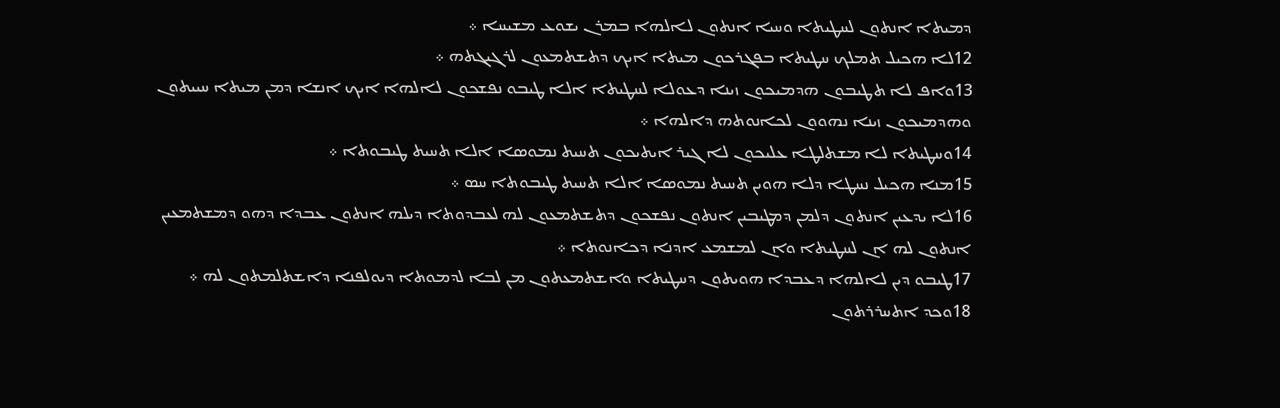ܕܡܝܬܐ ܐܢܬܘܢ ܠܚܛܝܬܐ ܘܚܝܐ ܐܢܬܘܢ ܠܐܠܗܐ ܒܡܪܢ ܝܫܘܥ ܡܫܝܚܐ ܀
12ܠܐ ܗܟܝܠ ܬܡܠܟ ܚܛܝܬܐ ܒܦܓܪܟܘܢ ܡܝܬܐ ܐܝܟ ܕܬܫܬܡܥܘܢ ܠܪܓܝܓܬܗ ܀
13ܘܐܦ ܠܐ ܬܛܝܒܘܢ ܗܕܡܝܟܘܢ ܙܝܢܐ ܕܥܘܠܐ ܠܚܛܝܬܐ ܐܠܐ ܛܝܒܘ ܢܦܫܟܘܢ ܠܐܠܗܐ ܐܝܟ ܐܢܫܐ ܕܡܢ ܡܝܬܐ ܚܝܝܬܘܢ ܘܗܕܡܝܟܘܢ ܙܝܢܐ ܢܗܘܘܢ ܠܟܐܢܘܬܗ ܕܐܠܗܐ ܀
14ܘܚܛܝܬܐ ܠܐ ܡܫܬܠܛܐ ܥܠܝܟܘܢ ܠܐ ܓܝܪ ܐܝܬܝܟܘܢ ܬܚܝܬ ܢܡܘܤܐ ܐܠܐ ܬܚܝܬ ܛܝܒܘܬܐ ܀
15ܡܢܐ ܗܟܝܠ ܢܚܛܐ ܕܠܐ ܗܘܝܢ ܬܚܝܬ ܢܡܘܤܐ ܐܠܐ ܬܚܝܬ ܛܝܒܘܬܐ ܚܤ ܀
16ܠܐ ܝܕܥܝܢ ܐܢܬܘܢ ܕܠܡܢ ܕܡܛܝܒܝܢ ܐܢܬܘܢ ܢܦܫܟܘܢ ܕܬܫܬܡܥܘܢ ܠܗ ܠܥܒܕܘܬܐ ܕܝܠܗ ܐܢܬܘܢ ܥܒܕܐ ܕܗܘ ܕܡܫܬܡܥܝܢ ܐܢܬܘܢ ܠܗ ܐܢ ܠܚܛܝܬܐ ܘܐܢ ܠܡܫܡܥ ܐܕܢܐ ܕܟܐܢܘܬܐ ܀
17ܛܝܒܘ ܕܝܢ ܠܐܠܗܐ ܕܥܒܕܐ ܗܘܝܬܘܢ ܕܚܛܝܬܐ ܘܐܫܬܡܥܬܘܢ ܡܢ ܠܒܐ ܠܕܡܘܬܐ ܕܝܘܠܦܢܐ ܕܐܫܬܠܡܬܘܢ ܠܗ ܀
18ܘܟܕ ܐܬܚܪܪܬܘܢ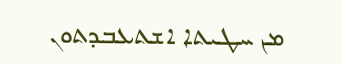ܡܢ ܚܛܝܬܐ ܐܫܬܥܒܕܬܘܢ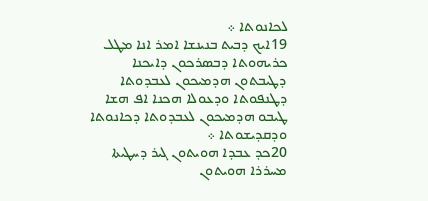ܠܟܐܢܘܬܐ ܀
19ܐܝܟ ܕܒܝܬ ܒܢܝܢܫܐ ܐܡܪ ܐܢܐ ܡܛܠ ܟܪܝܗܘܬܐ ܕܒܤܪܟܘܢ ܕܐܝܟܢܐ ܕܛܝܒܬܘܢ ܗܕܡܝܟܘܢ ܠܥܒܕܘܬܐ ܕܛܢܦܘܬܐ ܘܕܥܘܠܐ ܗܟܢܐ ܐܦ ܗܫܐ ܛܝܒܘ ܗܕܡܝܟܘܢ ܠܥܒܕܘܬܐ ܕܟܐܢܘܬܐ ܘܕܩܕܝܫܘܬܐ ܀
20ܟܕ ܥܒܕܐ ܗܘܝܬܘܢ ܓܝܪ ܕܚܛܝܬܐ ܡܚܪܪܐ ܗܘܝܬܘܢ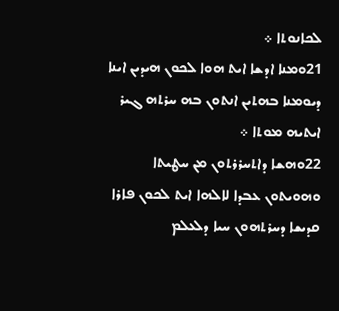ܠܟܐܢܘܬܐ ܀
21ܘܡܢܐ ܐܕܫܐ ܐܝܬ ܗܘܐ ܠܟܘܢ ܗܝܕܝܢ ܐܝܢܐ ܕܝܘܡܢܐ ܒܗܬܝܢ ܐܢܬܘܢ ܒܗ ܚܪܬܗ ܓܝܪ ܐܝܬܝܗ ܡܘܬܐ ܀
22ܘܗܫܐ ܕܐܬܚܪܪܬܘܢ ܡܢ ܚܛܝܬܐ ܘܗܘܝܬܘܢ ܥܒܕܐ ܠܐܠܗܐ ܐܝܬ ܠܟܘܢ ܦܐܪܐ ܩܕܝܫܐ ܕܚܪܬܗܘܢ ܚܝܐ ܕܠܥܠܡ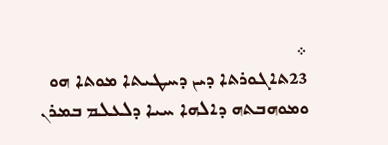܀
23ܬܐܓܘܪܬܐ ܕܝܢ ܕܚܛܝܬܐ ܡܘܬܐ ܗܘ ܘܡܘܗܒܬܗ ܕܐܠܗܐ ܚܝܐ ܕܠܥܠܡ ܒܡܪܢ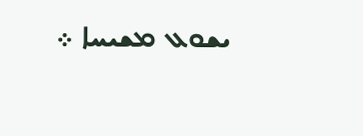ܝܫܘܥ ܡܫܝܚܐ ܀